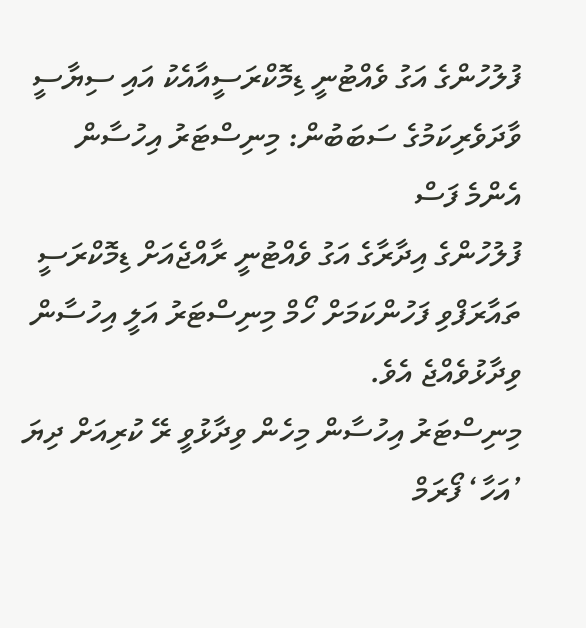ފުލުހުންގެ އަގު ވެއްޓުނީ ޑިމޮކްރަސީއާއެކު އައި ސިޔާސީ ވާދަވެރިކަމުގެ ސަބަބުން: މިނިސްޓަރު އިހުސާން
އެންމެ ފަސް
ފުލުހުންގެ އިދާރާގެ އަގު ވެއްޓުނީ ރާއްޖެއަށް ޑިމޮކްރަސީ ތައާރަފްވި ފަހުންކަމަށް ހޯމް މިނިސްޓަރު އަލީ އިހުސާން ވިދާޅުވެއްޖެ އެވެ.
މިނިސްޓަރު އިހުސާން މިހެން ވިދާޅުވީ ރޭ ކުރިއަށް ދިޔަ ’އަހާ‘ ފޯރަމް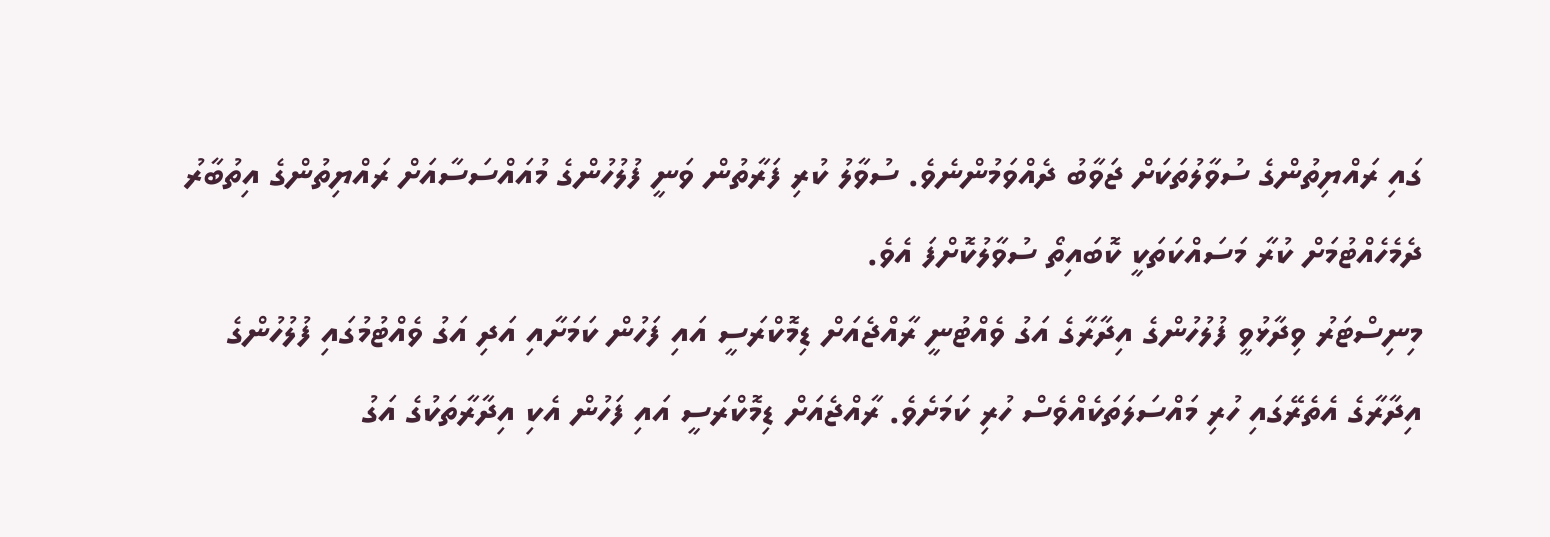ގައި ރައްޔިތުންގެ ސުވާލުތަކަށް ޖަވާބު ދެއްވަމުންނެވެ. ސުވާލު ކުރި ފަރާތުން ވަނީ ފުލުހުންގެ މުއައްސަސާއަށް ރައްޔިތުންގެ އިތުބާރު ދެމެހެއްޓުމަށް ކުރާ މަސައްކަތަކީ ކޮބައިތޯ ސުވާލުކޮށްފަ އެވެ.
މިނިސްޓަރު ވިދާޅުވީ ފުލުހުންގެ އިދާރާގެ އަގު ވެއްޓުނީ ރާއްޖެއަށް ޑިމޮކްރަސީ އައި ފަހުން ކަމަށާއި އަދި އަގު ވެއްޓުމުގައި ފުލުހުންގެ އިދާރާގެ އެތެރޭގައި ހުރި މައްސަލަތަކެއްވެސް ހުރި ކަމަށެވެ. ރާއްޖެއަށް ޑިމޮކްރަސީ އައި ފަހުން އެކި އިދާރާތަކުގެ އަގު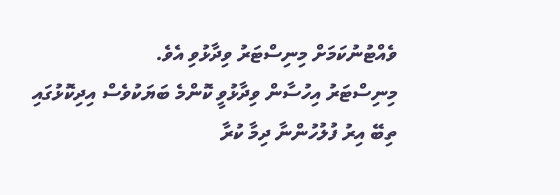ވެއްޓުނުކަމަށް މިނިސްޓަރު ވިދާޅުވި އެވެ.
މިނިސްޓަރު އިހުސާން ވިދާޅުވީ ކޮންމެ ބަޔަކުވެސް އިދިކޮޅުގައި ތިބޭ އިރު ފުލުހުންނާ ދިމާ ކުރާ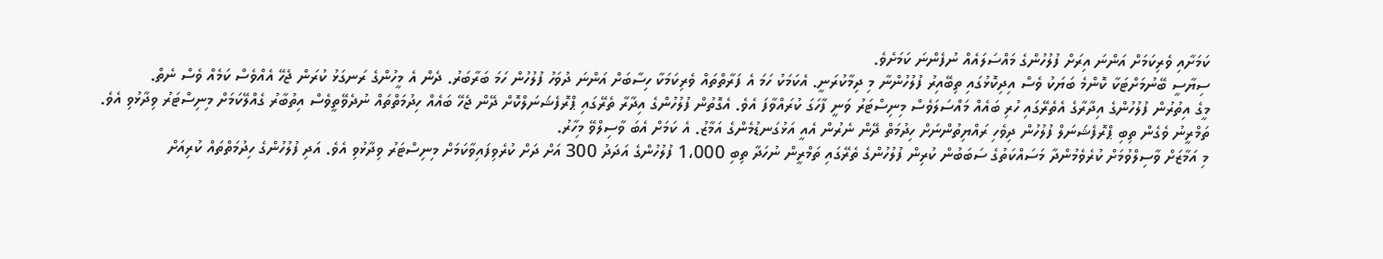ކަމަށާއި ވެރިކަމަށް އަންނަ އިރަށް ފުލުހުންގެ މައްސަލައެއް ނުފެންނަ ކަމަށެވެ.
ސިޔާސީ ބޭނުމަށްޓަކާ ކޮންމެ ބަޔަކު ވެސް އިދިކޮޅުގައި ތިބޭއިރު ފުލުހުންނާ މި ދިމާކުރަނީ. އެކަމަކު ހަމަ އެ ފަރާތްތައް ވެރިކަމަކާ ހިސާބަށް އަންނަ ދުވަހު ފުލުހުން ހަމަ ބަރާބަރު. ދެން އެ މީހުންގެ ރަނގަޅު ކުރަން ޖެހޭ އެއްވެސް ކަމެއް ވެސް ނެތް.
މީގެ އިތުރުން ފުލުހުންގެ އިދާރާގެ އެތެރޭގައި ހުރި ބައެއް މައްސަލަވެސް މިނިސްޓަރު ވަނީ ފާހަގަ ކުރައްވާފަ އެވެ. އެގޮތުން ފުލުހުންގެ އިދާރާ ތެރޭގައި ޕްރޮފެޝަނަލްކޮށް ދޭން ޖެހޭ ބައެއް ހިދުމަތްތައް ނުދެވޭތީވެސް އިތުބާރު ގެއްލޭކަމަށް މިނިސްޓަރު ވިދާޅުވި އެވެ.
ތަމްރީނު ވެގެން ތިބި ޕްރޮފެޝަނަލް ފުލުހުން ދިވެހި ރައްޔިތުންނަށް ހިދުމަތް ދޭން ނެރުން އެއީ އަޅުގަނޑުމެންގެ އަމާޒު. އެ ކަމަށް އެބަ ވާސިލްވޭ މިހާރު.
މި އަމާޒަށް ވާސިލްވުމަށް ކުރެވެމުންދާ މަސައްކަތުގެ ސަބަބުން ކުރިން ފުލުހުންގެ ތެރޭގައި ތަމްރީން ނުހަދާ ތިބި 1،000 ފުލުހުންގެ އަދަދު 300 އަށް ދަށް ކުރެވިފައިވާކަމަށް މިނިސްޓަރު ވިދާޅުވި އެވެ. އަދި ފުލުހުންގެ ހިދުމަތްތައް ކުރިއަށް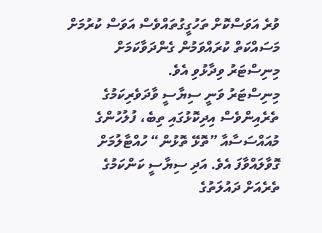ވުރެ އަވަސްކޮށް ތަހުގީގުތައްވެސް އަވަސް ކުރުމަށް މަސައްކަތް ކުރައްވަމުން ގެންދަވާކަމަށް މިނިސްޓަރު ވިދާޅުވި އެވެ.
މިނިސްޓަރު ވަނީ ސިޔާސީ ވާދަވެރިކަމުގެ ތެރެއިންވެސް އިދިކޮޅުގައި ތިބެ، ފުލުހުންގެ މުއައްސަސާއާ ”ތޮޅޭ ތޮޅުން“ ހުއްޓާލުމަށް ގޮވާލައްވާފަ އެވެ. އަދި ސިޔާސީ ކަންކަމުގެ ތެރެއަށް ދައުލަތުގެ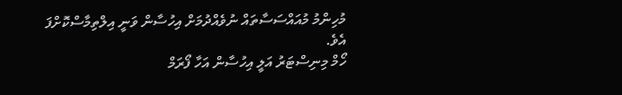މުހިންމު މުއައްސަސާތައް ނުވެއްދުމަށް އިހުސާން ވަނީ އިލްތިމާސްކޮށްފަ އެވެ.
ހޯމް މިނިސްޓަރު އަލީ އިހުސާން އަހާ ފޯރަމް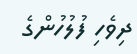ދިވެހި ފުލުހުންގެ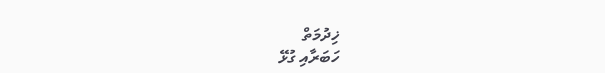ޚިދުމަތް
ހަބަރާއި ގުޅޭ